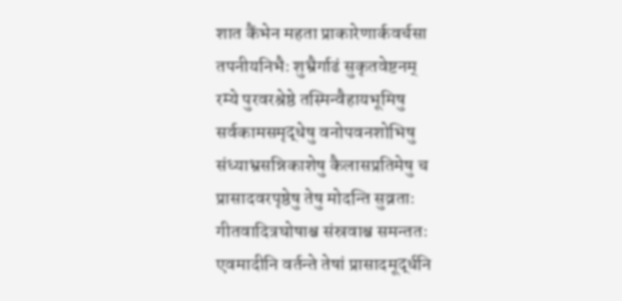शात कैंभेन महता प्राकारेणार्कवर्चसा
तपनीयनिभैः शुभ्रैर्गाढं सुकृतवेष्टनम्
रम्ये पुरवरश्रेष्ठे तस्मिन्वैहायभूमिषु
सर्वकामसमृद्धेषु वनोपवनशोभिषु
संध्याभ्रसन्निकाशेषु कैलासप्रतिमेषु च
प्रासादवरपृष्ठेषु तेषु मोदन्ति सुव्रताः
गीतवादित्रघोषाश्च संस्रवाश्च समन्ततः
एवमादीनि वर्तन्ते तेषां प्रासादमूर्द्धनि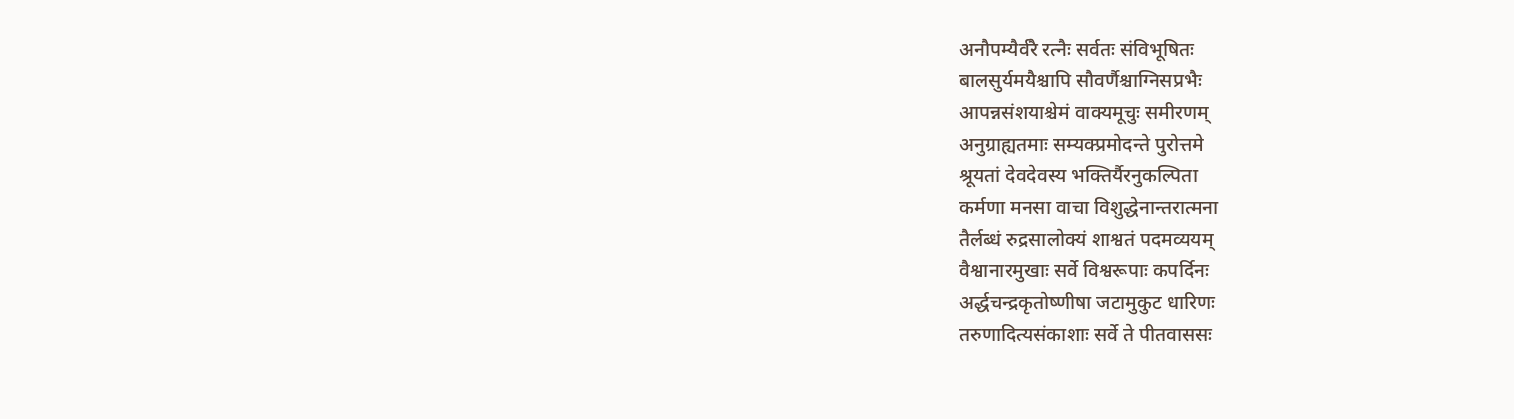अनौपम्यैर्वरै रत्नैः सर्वतः संविभूषितः
बालसुर्यमयैश्चापि सौवर्णैश्चाग्निसप्रभैः
आपन्नसंशयाश्चेमं वाक्यमूचुः समीरणम्
अनुग्राह्यतमाः सम्यक्प्रमोदन्ते पुरोत्तमे
श्रूयतां देवदेवस्य भक्तिर्यैरनुकल्पिता
कर्मणा मनसा वाचा विशुद्धेनान्तरात्मना
तैर्लब्धं रुद्रसालोक्यं शाश्वतं पदमव्ययम्
वैश्वानारमुखाः सर्वे विश्वरूपाः कपर्दिनः
अर्द्धचन्द्रकृतोष्णीषा जटामुकुट धारिणः
तरुणादित्यसंकाशाः सर्वे ते पीतवाससः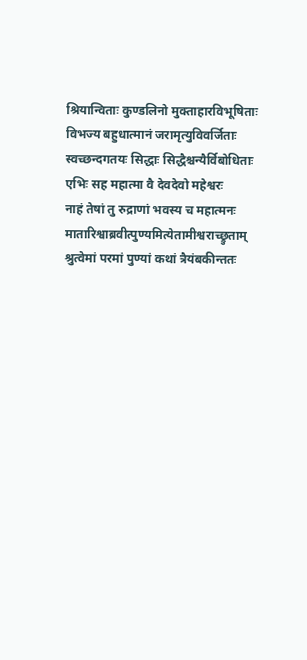श्रियान्विताः कुण्डलिनो मुक्ताहारविभूषिताः
विभज्य बहुधात्मानं जरामृत्युविवर्जिताः
स्वच्छन्दगतयः सिद्धाः सिद्धैश्चन्यैर्विबोधिताः
एभिः सह महात्मा वै देवदेवो महेश्वरः
नाहं तेषां तु रुद्राणां भवस्य च महात्मनः
मातारिश्वाब्रवीत्पुण्यमित्येतामीश्वराच्छ्रुताम्
श्रुत्वेमां परमां पुण्यां कथां त्रैयंबकीन्ततः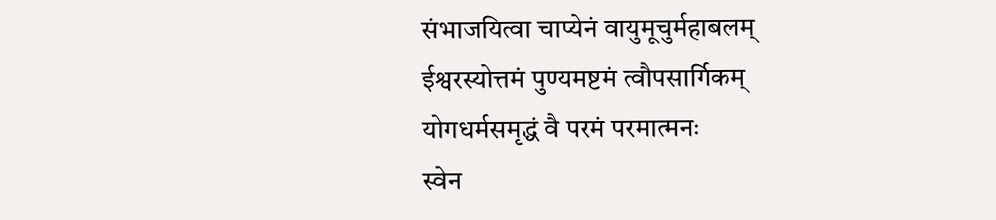संभाजयित्वा चाप्येनं वायुमूचुर्महाबलम्
ईश्वरस्योत्तमं पुण्यमष्टमं त्वौपसार्गिकम्
योगधर्मसमृद्धं वै परमं परमात्मनः
स्वेन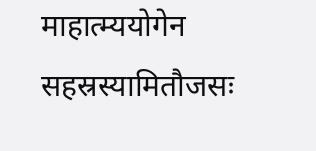माहात्म्ययोगेन सहस्रस्यामितौजसः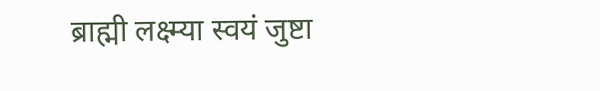ब्राह्मी लक्ष्म्या स्वयं जुष्टा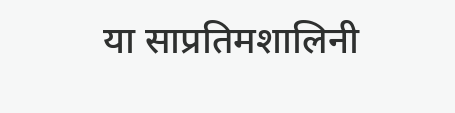या साप्रतिमशालिनी